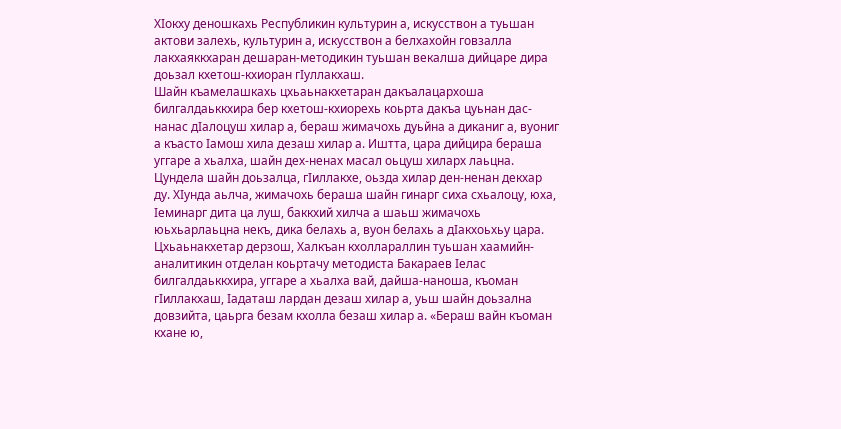ХIокху деношкахь Республикин культурин а, искусствон а туьшан актови залехь, культурин а, искусствон а белхахойн говзалла лакхаяккхаран дешаран-методикин туьшан векалша дийцаре дира доьзал кхетош-кхиоран гIуллакхаш.
Шайн къамелашкахь цхьаьнакхетаран дакъалацархоша билгалдаьккхира бер кхетош-кхиорехь коьрта дакъа цуьнан дас-нанас дIалоцуш хилар а, бераш жимачохь дуьйна а диканиг а, вуониг а къасто Iамош хила дезаш хилар а. Иштта, цара дийцира бераша уггаре а хьалха, шайн дех-ненах масал оьцуш хиларх лаьцна. Цундела шайн доьзалца, гIиллакхе, оьзда хилар ден-ненан декхар ду. ХIунда аьлча, жимачохь бераша шайн гинарг сиха схьалоцу, юха, Iеминарг дита ца луш, баккхий хилча а шаьш жимачохь юьхьарлаьцна некъ, дика белахь а, вуон белахь а дIакхоьхьу цара.
Цхьаьнакхетар дерзош, Халкъан кхоллараллин туьшан хаамийн-аналитикин отделан коьртачу методиста Бакараев Iелас билгалдаьккхира, уггаре а хьалха вай, дайша-наноша, къоман гIиллакхаш, Iадаташ лардан дезаш хилар а, уьш шайн доьзална довзийта, цаьрга безам кхолла безаш хилар а. «Бераш вайн къоман кхане ю,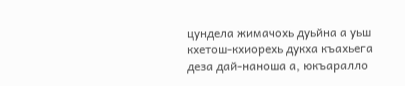цундела жимачохь дуьйна а уьш кхетош-кхиорехь дукха къахьега деза дай-наноша а, юкъаралло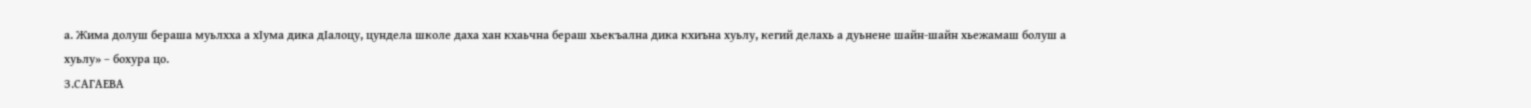а. Жима долуш бераша муьлхха а хIума дика дIалоцу, цундела школе даха хан кхаьчна бераш хьекъална дика кхиъна хуьлу, кегий делахь а дуьнене шайн-шайн хьежамаш болуш а хуьлу» – бохура цо.
З.САГАЕВА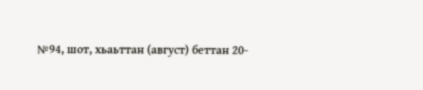№94, шот, хьаьттан (август) беттан 20-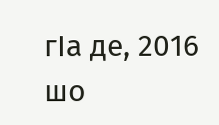гIа де, 2016 шо